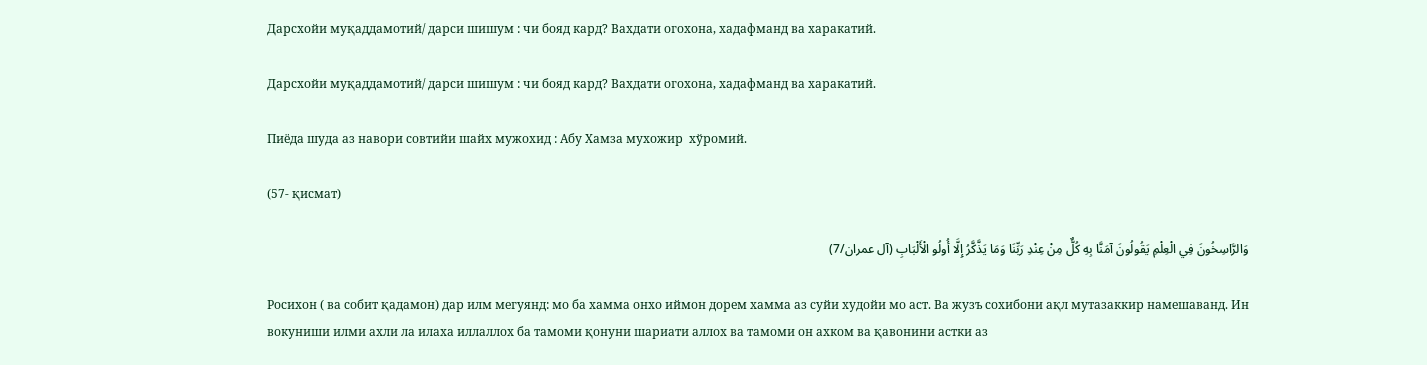Дарсхойи муқаддамотий/ дарси шишум : чи бояд кард? Вахдати огохона, хадафманд ва харакатий.

Дарсхойи муқаддамотий/ дарси шишум : чи бояд кард? Вахдати огохона, хадафманд ва харакатий.

Пиёда шуда аз навори совтийи шайх мужохид : Абу Хамза мухожир  хўромий.

(57- қисмат)

وَالرَّاسِخُونَ فِي الْعِلْمِ يَقُولُونَ آمَنَّا بِهِ كُلٌّ مِنْ عِنْدِ رَبِّنَا وَمَا يَذَّكَّرُ إِلَّا أُولُو الْأَلْبَابِ (آل عمران/7)

Росихон ( ва собит қадамон) дар илм мегуянд: мо ба хамма онхо иймон дорем хамма аз суйи худойи мо аст. Ва жузъ сохибони ақл мутазаккир намешаванд. Ин вокуниши илми ахли ла илаха иллаллох ба тамоми қонуни шариати аллох ва тамоми он ахком ва қавонини астки аз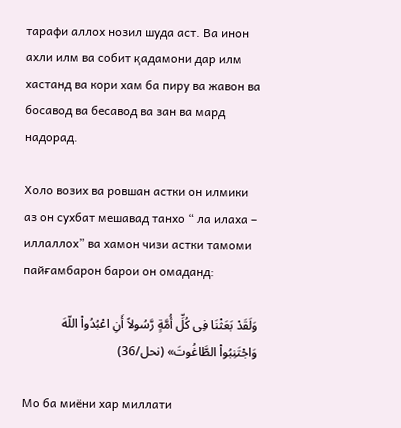тарафи аллох нозил шуда аст. Ва инон ахли илм ва собит қадамони дар илм хастанд ва кори хам ба пиру ва жавон ва босавод ва бесавод ва зан ва мард надорад.

Холо возих ва ровшан астки он илмики аз он сухбат мешавад танхо “ ла илаха – иллаллох” ва хамон чизи астки тамоми пайғамбарон барои он омаданд:

وَلَقَدْ بَعَثْنَا فِی کُلِّ أُمَّةٍ رَّسُولاً أَنِ اعْبُدُواْ اللّهَ وَاجْتَنِبُواْ الطَّاغُوتَ» (نحل/36)

Мо ба миёни хар миллати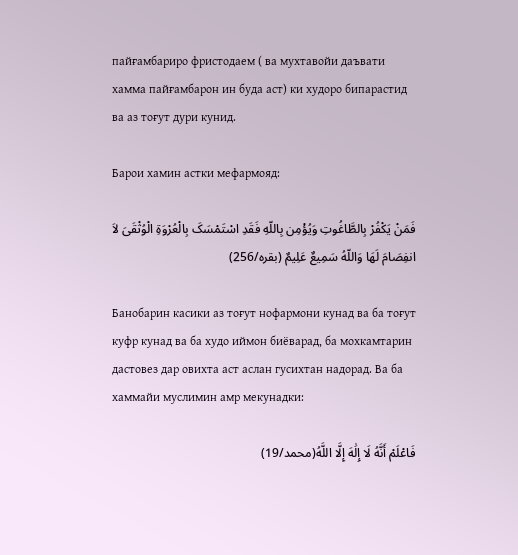пайғамбариро фристодаем ( ва мухтавойи даъвати хамма пайғамбарон ин буда аст) ки худоро бипарастид ва аз тоғут дури кунид.

Барои хамин астки мефармояд:

فَمَنْ یَکْفُرْ بِالطَّاغُوتِ وَیُؤْمِن بِاللّهِ فَقَدِ اسْتَمْسَکَ بِالْعُرْوَةِ الْوُثْقَىَ لاَ انفِصَامَ لَهَا وَاللّهُ سَمِیعٌ عَلِیمٌ (بقره/256)

Банобарин касики аз тоғут нофармони кунад ва ба тоғут куфр кунад ва ба худо иймон биёварад, ба мохкамтарин дастовез дар овихта аст аслан гусихтан надорад. Ва ба хаммайи муслимин амр мекунадки:

فَاعْلَمْ أَنَّهُ لَا إِلَٰهَ إِلَّا اللَّهُ(محمد/19)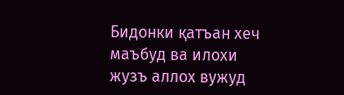Бидонки қатъан хеч маъбуд ва илохи жузъ аллох вужуд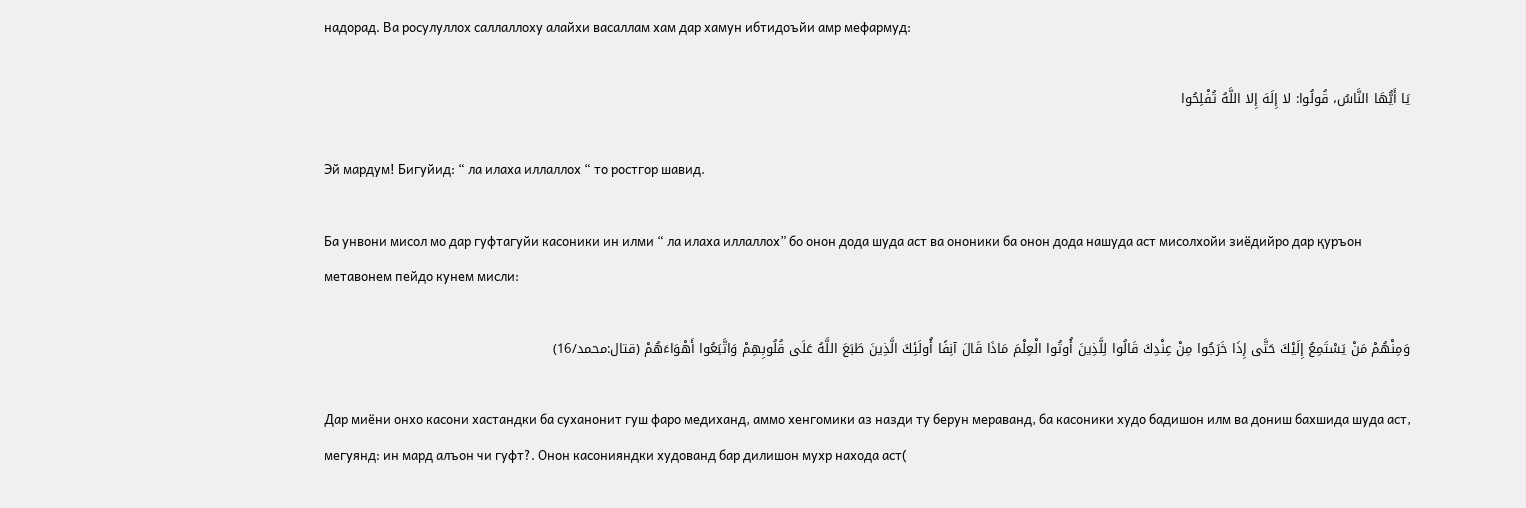надорад. Ва росулуллох саллаллоху алайхи васаллам хам дар хамун ибтидоъйи амр мефармуд:

يَا أَيُّهَا النَّاسُ، قُولُوا: لا إِلَهَ إِلا اللَّهُ تُفْلِحُوا

Эй мардум! Бигуйид: “ ла илаха иллаллох “ то ростгор шавид.

Ба унвони мисол мо дар гуфтагуйи касоники ин илми “ ла илаха иллаллох” бо онон дода шуда аст ва ононики ба онон дода нашуда аст мисолхойи зиёдийро дар қуръон метавонем пейдо кунем мисли:

وَمِنْهُمْ مَنْ يَسْتَمِعُ إِلَيْكَ حَتَّى إِذَا خَرَجُوا مِنْ عِنْدِكَ قَالُوا لِلَّذِينَ أُوتُوا الْعِلْمَ مَاذَا قَالَ آنِفًا أُولَئِكَ الَّذِينَ طَبَعَ اللَّهُ عَلَى قُلُوبِهِمْ وَاتَّبَعُوا أَهْوَاءَهُمْ (قتال:محمد/16)

Дар миёни онхо касони хастандки ба суханонит гуш фаро медиханд, аммо хенгомики аз назди ту берун мераванд, ба касоники худо бадишон илм ва дониш бахшида шуда аст, мегуянд: ин мард алъон чи гуфт?. Онон касонияндки худованд бар дилишон мухр находа аст(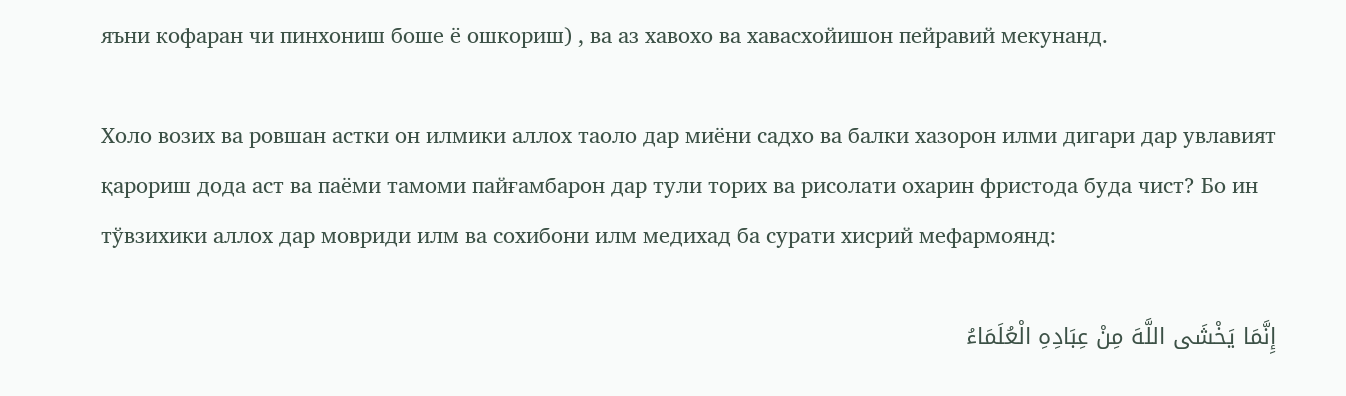яъни кофаран чи пинхониш боше ё ошкориш) , ва аз хавохо ва хавасхойишон пейравий мекунанд.

Холо возих ва ровшан астки он илмики аллох таоло дар миёни садхо ва балки хазорон илми дигари дар увлавият қарориш дода аст ва паёми тамоми пайғамбарон дар тули торих ва рисолати охарин фристода буда чист? Бо ин тўвзихики аллох дар мовриди илм ва сохибони илм медихад ба сурати хисрий мефармоянд:

إِنَّمَا يَخْشَى اللَّهَ مِنْ عِبَادِهِ الْعُلَمَاءُ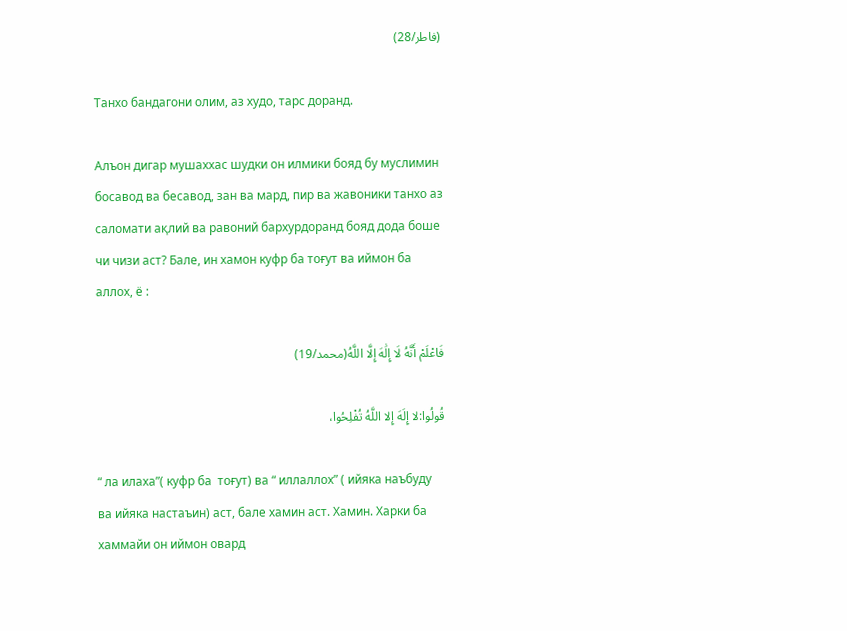(فاطر/28)

Танхо бандагони олим, аз худо, тарс доранд.

Алъон дигар мушаххас шудки он илмики бояд бу муслимин босавод ва бесавод, зан ва мард, пир ва жавоники танхо аз саломати ақлий ва равоний бархурдоранд бояд дода боше чи чизи аст? Бале, ин хамон куфр ба тоғут ва иймон ба аллох, ё :

فَاعْلَمْ أَنَّهُ لَا إِلَٰهَ إِلَّا اللَّهُ(محمد/19)

قُولُوا:لا إِلَهَ إِلا اللَّهُ تُفْلِحُوا،

“ ла илаха”( куфр ба  тоғут) ва “ иллаллох” ( ийяка наъбуду ва ийяка настаъин) аст, бале хамин аст. Хамин. Харки ба хаммайи он иймон овард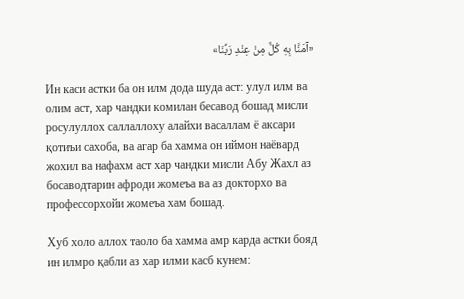«آمَنَّا بِهِ كُلٌّ مِنْ عِنْدِ رَبِّنَا»

Ин каси астки ба он илм дода шуда аст: улул илм ва олим аст, хар чандки комилан бесавод бошад мисли росулуллох саллаллоху алайхи васаллам ё аксари қотиъи сахоба, ва агар ба хамма он иймон наёвард жохил ва нафахм аст хар чандки мисли Абу Жахл аз босаводтарин афроди жомеъа ва аз докторхо ва профессорхойи жомеъа хам бошад.

Хуб холо аллох таоло ба хамма амр карда астки бояд ин илмро қабли аз хар илми касб кунем: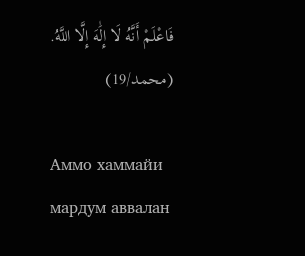فَاعْلَمْ أَنَّهُ لَا إِلَٰهَ إِلَّا اللَّهُ. (محمد/19)

Аммо хаммайи мардум аввалан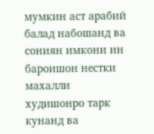мумкин аст арабий балад набошанд ва сониян имкони ин бароишон нестки махалли худишонро тарк кунанд ва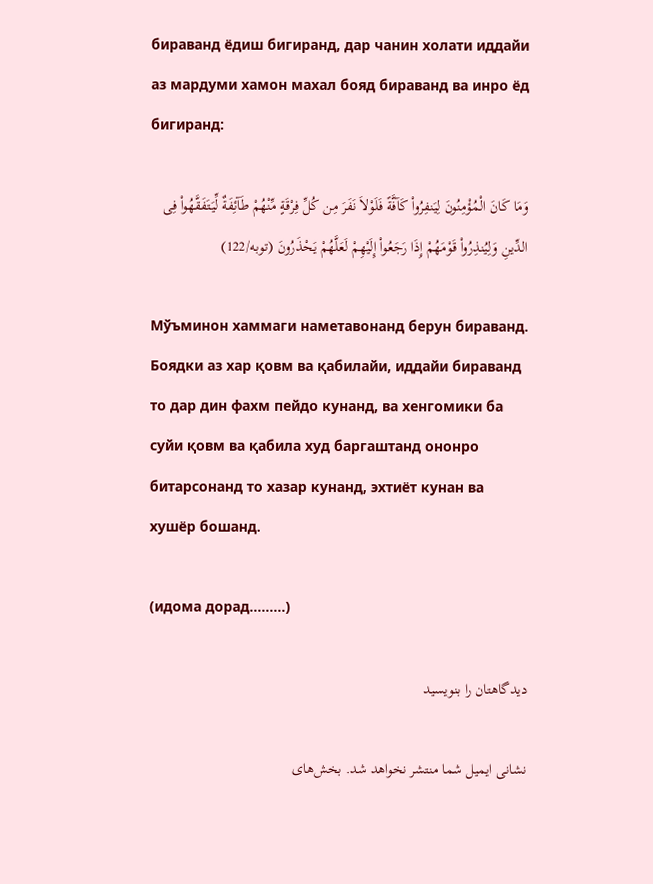бираванд ёдиш бигиранд, дар чанин холати иддайи аз мардуми хамон махал бояд бираванд ва инро ёд бигиранд:

وَمَا کَانَ الْمُؤْمِنُونَ لِیَنفِرُواْ کَآفَّةً فَلَوْلاَ نَفَرَ مِن کُلِّ فِرْقَةٍ مِّنْهُمْ طَآئِفَةٌ لِّیَتَفَقَّهُواْ فِی الدِّینِ وَلِیُنذِرُواْ قَوْمَهُمْ إِذَا رَجَعُواْ إِلَیْهِمْ لَعَلَّهُمْ یَحْذَرُونَ (توبه/122)

Мўъминон хаммаги наметавонанд берун бираванд. Боядки аз хар қовм ва қабилайи, иддайи бираванд то дар дин фахм пейдо кунанд, ва хенгомики ба суйи қовм ва қабила худ баргаштанд ононро битарсонанд то хазар кунанд, эхтиёт кунан ва хушёр бошанд.

(идома дорад………)

دیدگاهتان را بنویسید

نشانی ایمیل شما منتشر نخواهد شد. بخش‌های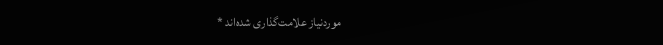موردنیاز علامت‌گذاری شده‌اند *